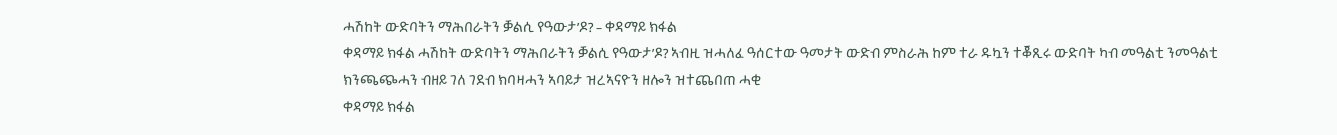ሓሽከት ውድባትን ማሕበራትን ቓልሲ የዓውታ’ዶ? – ቀዳማይ ክፋል
ቀዳማይ ክፋል ሓሽከት ውድባትን ማሕበራትን ቓልሲ የዓውታ’ዶ? ኣብዚ ዝሓለፈ ዓሰርተው ዓመታት ውድብ ምስራሕ ከም ተራ ዱኳን ተቖጺሩ ውድባት ካብ መዓልቲ ንመዓልቲ ክንጫጭሓን ብዘይ ገለ ገደብ ክባዛሓን ኣባይታ ዝረኣናዮን ዘሎን ዝተጨበጠ ሓቂ
ቀዳማይ ክፋል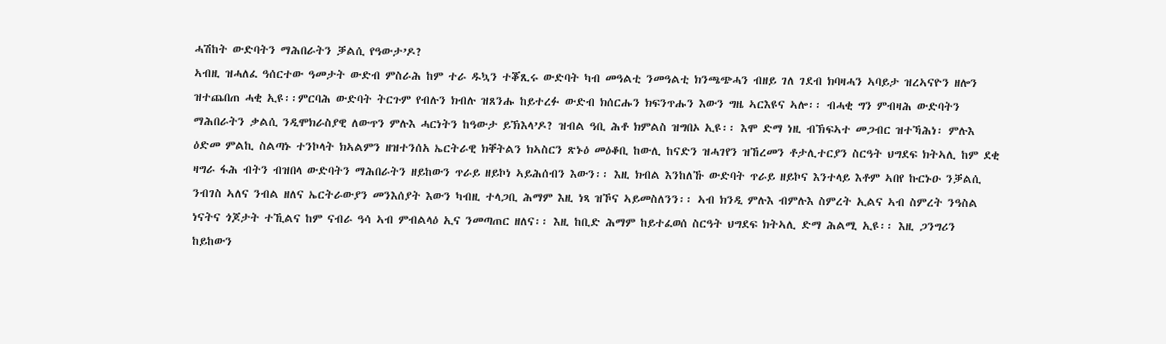ሓሽከት ውድባትን ማሕበራትን ቓልሲ የዓውታ’ዶ?
ኣብዚ ዝሓለፈ ዓሰርተው ዓመታት ውድብ ምስራሕ ከም ተራ ዱኳን ተቖጺሩ ውድባት ካብ መዓልቲ ንመዓልቲ ክንጫጭሓን ብዘይ ገለ ገደብ ክባዛሓን ኣባይታ ዝረኣናዮን ዘሎን ዝተጨበጠ ሓቂ ኢዩ፡፡ምርባሕ ውድባት ትርጉም የብሉን ክብሉ ዝጸንሑ ከይተረፉ ውድብ ክሰርሑን ክፍንጥሑን እውን ግዜ ኣርእዩና ኣሎ፡፡ ብሓቂ ግን ምብዛሕ ውድባትን ማሕበራትን ቃልሲ ንዲሞክራስያዊ ለውጥን ምሉእ ሓርነትን ከዓውታ ይኽእላ’ዶ? ዝብል ዓቢ ሕቶ ክምልስ ዝግበኦ ኢዩ፡፡ እሞ ድማ ነዚ ብኽፍኣተ መጋብር ዝተኻሕነ፡ ምሉእ ዕድመ ምልኪ ስልጣኑ ተንኮላት ክኣልምን ዘዝተንሰአ ኤርትራዊ ክቐትልን ክኣስርን ጽኑዕ መዕቆቢ ከውሊ ከናድን ዝሓገየን ዝኸረመን ቶታሊተርያን ስርዓት ህግደፍ ክትኣሊ ከም ደቂ ዛግራ ፋሕ ብትን ብዝበላ ውድባትን ማሕበራትን ዘይከውን ጥራይ ዘይኮነ ኣይሕሰብን እውን፡፡ እዚ ክብል እንከለኹ ውድባት ጥራይ ዘይኮና እንተላይ እቶም ኣበየ ኩርኑዑ ንቓልሲ ንብገስ ኣለና ንብል ዘለና ኤርትራውያን መንእሰያት እውን ካብዚ ተላጋቢ ሕማም እዚ ነጻ ዝኾና ኣይመስለንን፡፡ ኣብ ክንዲ ምሉእ ብምሉእ ስምረት ኢልና ኣብ ስምረት ንዓስል ነናትና ጎጆታት ተኺልና ከም ናብራ ዓሳ ኣብ ምብልላዕ ኢና ንመጣጠር ዘለና፡፡ እዚ ከቢድ ሕማም ከይተፈወሰ ስርዓት ህግደፍ ክትኣሊ ድማ ሕልሚ ኢዩ፡፡ እዚ ጋንግሪን ከይከውን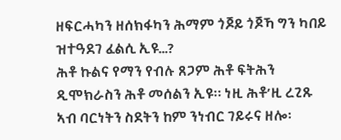ዘፍርሓካን ዘሰክፋካን ሕማም ጎጆይ ጎጆኻ ግን ካበይ ዝተዓደገ ፈልሲ ኢዩ…?
ሕቶ ኩልና የማን የብሉ ጸጋም ሕቶ ፍትሕን ዲሞክራስን ሕቶ መሰልን ኢዩ፡፡ ነዚ ሕቶ’ዚ ረጊጹ ኣብ ባርነትን ስደትን ከም ንነብር ገይሩና ዘሎ፡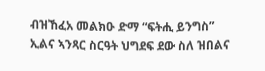ብዝኸፈአ መልክዑ ድማ “ፍትሒ ይንግስ” ኢልና ኣንጻር ስርዓት ህግደፍ ደው ስለ ዝበልና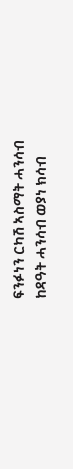ፍንፉነን ርካሽ ኣስማት ሓንሳብ ከዳዓት ሓንሳብ ወያነ ክሳብ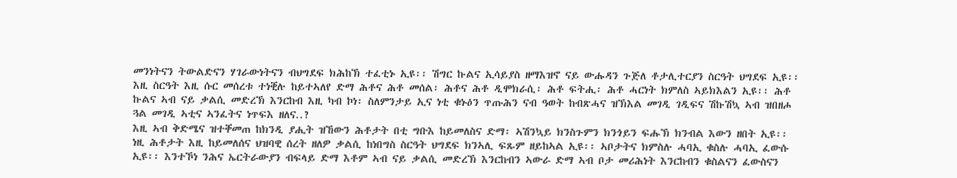መንነትናን ትውልድናን ሃገራውነትናን ብህግደፍ ክሕከኽ ተፈቲኑ ኢዩ፡፡ ሽግር ኩልና ኢሳይያስ ዘማእዝኖ ናይ ውሑዳን ጉጅለ ቶታሊተርያን ስርዓት ህግደፍ ኢዩ፡፡ እዚ ስርዓት እዚ ሱር መሰረቱ ተነቒሉ ከይተኣለየ ድማ ሕቶና ሕቶ መሰል፡ ሕቶና ሕቶ ዲሞክራሲ፡ ሕቶ ፍትሒ፡ ሕቶ ሓርነት ክምለስ ኣይክእልን ኢዩ፡፡ ሕቶ ኩልና ኣብ ናይ ቃልሲ መድረኽ እንርከብ እዚ ካብ ኮነ፡ ስለምንታይ ኢና ነቲ ቁኑዕን ጥጡሕን ናብ ዓወት ከብጽሓና ዝኽእል መገዲ ገዲፍና ሽኩሽኳ ኣብ ዝበዘሖ ጓል መገዲ ኣቲና ኣንፈትና ነጥፍእ ዘለና..?
እዚ ኣብ ቅድሜና ዝተቐመጠ ከክንዲ ያሒት ዝኸውን ሕቶታት በቲ ግቡእ ከይመለስና ድማ፡ ኣሽንኳይ ክንስጉምን ክንጎይን ፍሑኽ ክንብል እውን ዘበት ኢዩ፡፡ ነዚ ሕቶታት እዚ ከይመለሰና ህዝባዊ ሰረት ዘለዎ ቃልሲ ከነበግስ ስርዓት ህግደፍ ክንኣሊ ፍጹም ዘይከኣል ኢዩ፡፡ ኣቦታትና ክምስሉ ሓባኢ ቁስሉ ሓባኢ ፈውሱ ኢዩ፡፡ እንተኾነ ንሕና ኤርትራውያን ብፍላይ ድማ እቶም ኣብ ናይ ቃልሲ መድረኽ እንርከብን ኣውራ ድማ ኣብ ቦታ መሪሕነት እንርከብን ቁስልናን ፈውስናን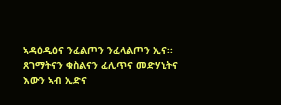ኣዳዕዲዕና ንፈልጦን ንፈላልጦን ኢና፡፡ ጸገማትናን ቁስልናን ፈሊጥና መድሃኒትና እውን ኣብ ኢድና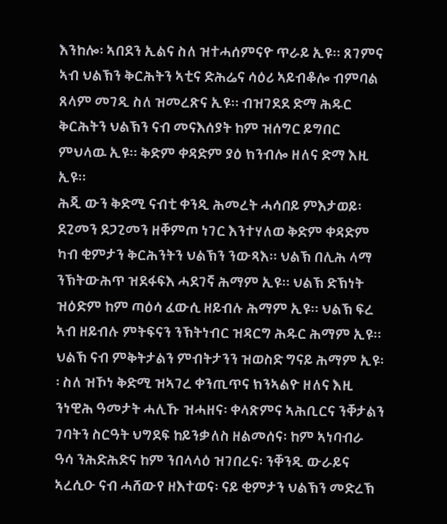እንከሎ፡ ኣበደን ኢልና ስለ ዝተሓሰምናዮ ጥራይ ኢዩ፡፡ ጸገምና ኣብ ህልኽን ቅርሕትን ኣቲና ድሕሬና ሳዕሪ ኣይብቆሎ ብምባል ጸላም መገዲ ስለ ዝመረጽና ኢዩ፡፡ ብዝገደደ ድማ ሕዱር ቅርሕትን ህልኽን ናብ መናእሰያት ከም ዝሰግር ይግበር ምህላዉ ኢዩ፡፡ ቅድም ቀዳድም ያዕ ክንብሎ ዘለና ድማ እዚ ኢዩ፡፡
ሕጂ ውን ቅድሚ ናብቲ ቀንዲ ሕመረት ሓሳበይ ምእታወይ፡ ደጊመን ደጋጊመን ዘቐምጦ ነገር እንተሃለወ ቅድም ቀዳድም ካብ ቂምታን ቅርሕንትን ህልኽን ንውጻእ፡፡ ህልኽ በሊሕ ላማ ንኽትውሕጥ ዝደፋፍእ ሓደገኛ ሕማም ኢዩ፡፡ ህልኽ ድኽነት ዝዕድም ከም ጣዕሳ ፈውሲ ዘይብሉ ሕማም ኢዩ፡፡ ህልኽ ፍረ ኣብ ዘይብሉ ምትፍናን ንኽትነብር ዝዳርግ ሕዱር ሕማም ኢዩ፡፡ ህልኽ ናብ ምቅትታልን ምብትታንን ዝወስድ ግናይ ሕማም ኢዩ፡፡ ስለ ዝኾነ ቅድሚ ዝኣገረ ቀንጢጥና ክንኣልዮ ዘለና እዚ ንነዊሕ ዓመታት ሓሊኹ ዝሓዘና፡ ቀላጽምና ኣሕቢርና ንቐታልን ገባትን ስርዓት ህግደፍ ከይንቃለስ ዘልመሰና፡ ከም ኣነባብራ ዓሳ ንሕድሕድና ከም ንበላላዕ ዝገበረና፡ ንቐንዲ ውራይና ኣረሲዑ ናብ ሓሸውየ ዘእተወና፡ ናይ ቂምታን ህልኽን መድረኽ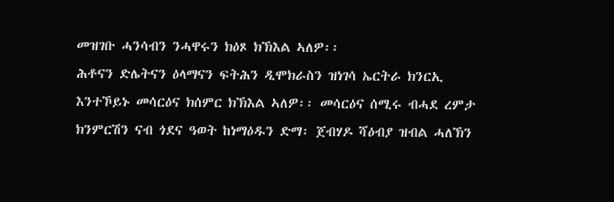መዝገቡ ሓንሳብን ንሓዋሩን ክዕጾ ክኽእል ኣለዎ፡፡
ሕቶናን ድሌትናን ዕላማናን ፍትሕን ዲሞክራስን ዝነገሳ ኤርትራ ክንርኢ እንተኾይኑ መሳርዕና ክሰምር ክኽእል ኣለዎ፡፡ መሳርዕና ሰሚሩ ብሓደ ረምታ ክንምርሽን ናብ ጎደና ዓወት ከነማዕዱን ድማ፡ ጀብሃዶ ሻዕብያ ዝብል ሓለኽን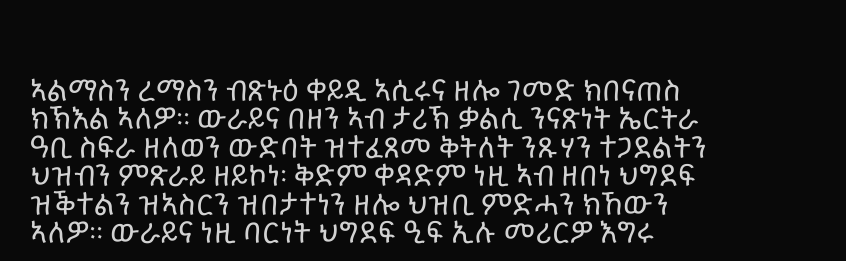ኣልማስን ረማስን ብጽኑዕ ቀይዲ ኣሲሩና ዘሎ ገመድ ክበናጠስ ክኽእል ኣለዎ፡፡ ውራይና በዘን ኣብ ታሪኽ ቃልሲ ንናጽነት ኤርትራ ዓቢ ስፍራ ዘለወን ውድባት ዝተፈጸመ ቅትለት ንጹሃን ተጋደልትን ህዝብን ምጽራይ ዘይኮነ፡ ቅድም ቀዳድም ነዚ ኣብ ዘበነ ህግደፍ ዝቕተልን ዝኣስርን ዝበታተነን ዘሎ ህዝቢ ምድሓን ክኸውን ኣለዎ፡፡ ውራይና ነዚ ባርነት ህግደፍ ዒፍ ኢሉ መሪርዎ እግሩ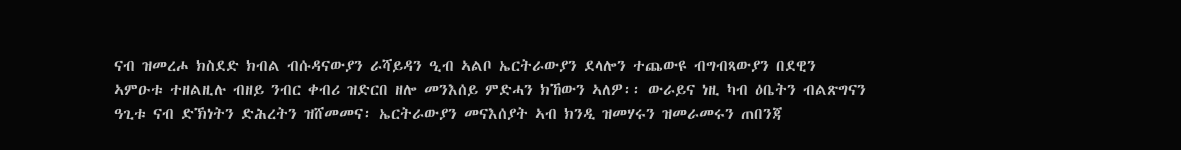ናብ ዝመረሖ ክስደድ ክብል ብሱዳናውያን ራሻይዳን ዒብ ኣልቦ ኤርትራውያን ደላሎን ተጨውዩ ብግብጻውያን በደዊን ኣምዑቱ ተዘልዚሉ ብዘይ ንብር ቀብሪ ዝድርበ ዘሎ መንእሰይ ምድሓን ክኸውን ኣለዎ፡፡ ውራይና ነዚ ካብ ዕቤትን ብልጽግናን ዓጊቱ ናብ ድኽነትን ድሕረትን ዝሸመመና፡ ኤርትራውያን መናእሰያት ኣብ ክንዲ ዝመሃሩን ዝመራመሩን ጠበንጃ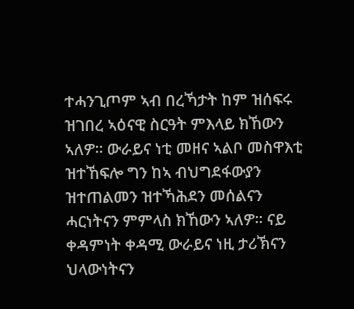ተሓንጊጦም ኣብ በረኻታት ከም ዝሰፍሩ ዝገበረ ኣዕናዊ ስርዓት ምእላይ ክኸውን ኣለዎ፡፡ ውራይና ነቲ መዘና ኣልቦ መስዋእቲ ዝተኸፍሎ ግን ከኣ ብህግደፋውያን ዝተጠልመን ዝተኻሕደን መሰልናን ሓርነትናን ምምላስ ክኸውን ኣለዎ፡፡ ናይ ቀዳምነት ቀዳሚ ውራይና ነዚ ታሪኽናን ህላውነትናን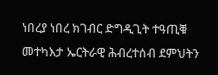ነበረያ ነበረ ክገብር ድግዲጊት ተዓጢቑ መተካእታ ኤርትራዊ ሕብረተሰብ ደምህትን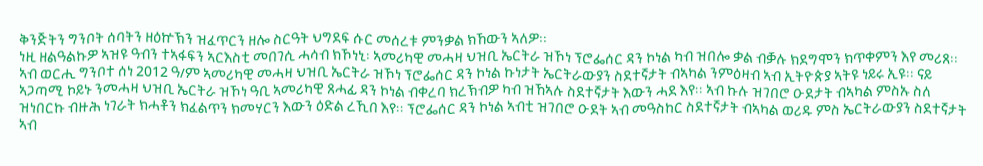ቅንጅትን ግንቦት ሰባትን ዘዕኵኽን ዝፈጥርን ዘሎ ስርዓት ህግደፍ ሱር መሰረቱ ምንቃል ክኸውን ኣለዎ፡፡
ነዚ ዘልዓልኩዎ ኣዝዩ ዓብን ተኣፋፍን ኣርእስቲ መበገሲ ሓሳብ ክኾነኒ፡ ኣመሪካዊ መሓዛ ህዝቢ ኤርትራ ዝኾነ ፕሮፌሰር ዳን ኮነል ካብ ዝበሎ ቃል ብቓሉ ክደግሞን ክጥቀምን እየ መሪጸ፡፡ ኣብ ወርሒ ግንቦተ ሰነ 2012 ዓ/ም ኣመሪካዊ መሓዛ ህዝቢ ኤርትራ ዝኾነ ፕሮፌሰር ዳን ኮነል ኩነታት ኤርትራውያን ስደተኛታት ብኣካል ንምዕዛብ ኣብ ኢትዮጵያ ኣትዩ ነይሩ ኢዩ፡፡ ናይ ኣጋጣሚ ኮይኑ ንመሓዛ ህዝቢ ኤርትራ ዝኾነ ዓቢ ኣመሪካዊ ጸሓፊ ዳን ኮነል ብቀረባ ክረኽብዎ ካብ ዝኸኣሉ ስደተኛታት እውን ሓደ እየ፡፡ ኣብ ኩሉ ዝገበሮ ዑደታት ብኣካል ምስኡ ስለ ዝነበርኩ ብዙሕ ነገራት ክሓቶን ክፈልጥን ክመሃርን እውን ዕድል ረኺበ እየ፡፡ ፕሮፌሰር ዳን ኮነል ኣብቲ ዝገበሮ ዑደት ኣብ መዓስከር ስደተኛታት ብኣካል ወሪዱ ምስ ኤርትራውያን ስደተኛታት ኣብ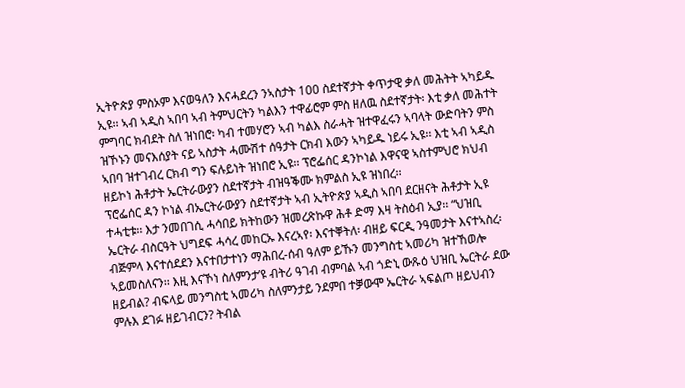ኢትዮጵያ ምስኦም እናወዓለን እናሓደረን ንኣስታት 100 ስደተኛታት ቀጥታዊ ቃለ መሕትት ኣካይዱ ኢዩ፡፡ ኣብ ኣዲስ ኣበባ ኣብ ትምህርትን ካልእን ተዋፊሮም ምስ ዘለዉ ስደተኛታት፡ እቲ ቃለ መሕተት ምግባር ክብደት ስለ ዝነበሮ፡ ካብ ተመሃሮን ኣብ ካልእ ስራሓት ዝተዋፈሩን ኣባላት ውድባትን ምስ ዝኾኑን መናእሰያት ናይ ኣስታት ሓሙሽተ ሰዓታት ርክብ እውን ኣካይዱ ነይሩ ኢዩ፡፡ እቲ ኣብ ኣዲስ ኣበባ ዝተገብረ ርክብ ግን ፍሉይነት ዝነበሮ ኢዩ፡፡ ፕሮፌሰር ዳንኮነል እዋናዊ ኣስተምህሮ ክህብ ዘይኮነ ሕቶታት ኤርትራውያን ስደተኛታት ብዝዓቕሙ ክምልስ ኢዩ ዝነበረ፡፡
ፕሮፌሰር ዳን ኮነል ብኤርትራውያን ስደተኛታት ኣብ ኢትዮጵያ ኣዲስ ኣበባ ደርዘናት ሕቶታት ኢዩ ተሓቲቱ፡፡ እታ ንመበገሲ ሓሳበይ ክትከውን ዝመረጽኩዋ ሕቶ ድማ እዛ ትስዕብ ኢያ፡፡ “ህዝቢ ኤርትራ ብስርዓት ህግደፍ ሓሳረ መከርኡ እናረኣየ፡ እናተቐትለ፡ ብዘይ ፍርዲ ንዓመታት እናተኣስረ፡ ብጅምላ እናተሰደደን እናተበታተነን ማሕበረ-ሰብ ዓለም ይኹን መንግስቲ ኣመሪካ ዝተኸወሎ ኣይመስለናን፡፡ እዚ እናኾነ ስለምንታ’ዩ ብትሪ ዓገብ ብምባል ኣብ ጎድኒ ውጹዕ ህዝቢ ኤርትራ ደው ዘይብል? ብፍላይ መንግስቲ ኣመሪካ ስለምንታይ ንደምበ ተቓውሞ ኤርትራ ኣፍልጦ ዘይህብን ምሉእ ደገፉ ዘይገብርን? ትብል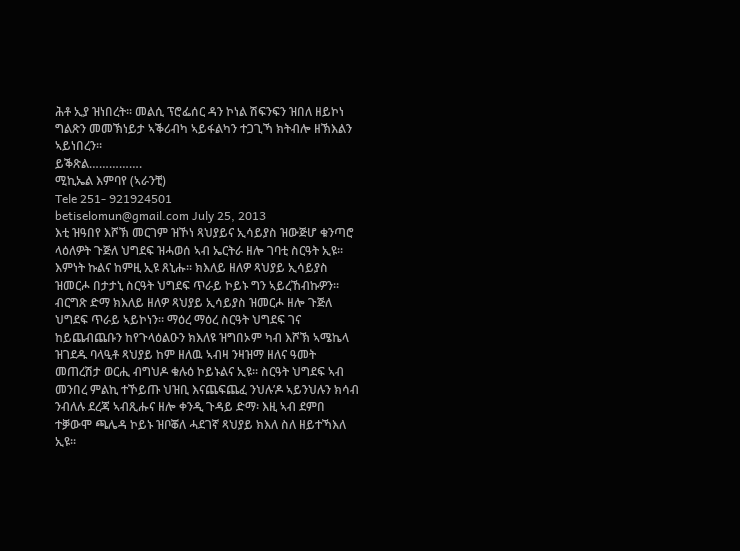ሕቶ ኢያ ዝነበረት፡፡ መልሲ ፕሮፌሰር ዳን ኮነል ሽፍንፍን ዝበለ ዘይኮነ ግልጽን መመኽነይታ ኣቕሪብካ ኣይፋልካን ተጋጊኻ ክትብሎ ዘኽእልን ኣይነበረን፡፡
ይቕጽል…………….
ሚኪኤል እምባየ (ኣራንቺ)
Tele 251- 921924501
betiselomun@gmail.com July 25, 2013
እቲ ዝዓበየ እሾኽ መርገም ዝኾነ ጻህያይና ኢሳይያስ ዝውጅሆ ቁንጣሮ ላዕለዎት ጉጅለ ህግደፍ ዝሓወሰ ኣብ ኤርትራ ዘሎ ገባቲ ስርዓት ኢዩ፡፡ እምነት ኩልና ከምዚ ኢዩ ጸኒሑ፡፡ ክእለይ ዘለዎ ጻህያይ ኢሳይያስ ዝመርሖ በታታኒ ስርዓት ህግደፍ ጥራይ ኮይኑ ግን ኣይረኸብኩዎን፡፡ ብርግጽ ድማ ክእለይ ዘለዎ ጻህያይ ኢሳይያስ ዝመርሖ ዘሎ ጉጅለ ህግደፍ ጥራይ ኣይኮነን፡፡ ማዕረ ማዕረ ስርዓት ህግደፍ ገና ከይጨብጨቡን ከየጉላዕልዑን ክእለዩ ዝግበኦም ካብ እሾኽ ኣሜኬላ ዝገደዱ ባላዒቶ ጻህያይ ከም ዘለዉ ኣብዛ ንዛዝማ ዘለና ዓመት መጠረሽታ ወርሒ ብግህዶ ቁሉዕ ኮይኑልና ኢዩ፡፡ ስርዓት ህግደፍ ኣብ መንበረ ምልኪ ተኾይጡ ህዝቢ እናጨፍጨፈ ንህሉ’ዶ ኣይንህሉን ክሳብ ንብለሉ ደረጃ ኣብጺሑና ዘሎ ቀንዲ ጉዳይ ድማ፡ እዚ ኣብ ደምበ ተቓውሞ ጫሌዳ ኮይኑ ዝቦቖለ ሓደገኛ ጻህያይ ክእለ ስለ ዘይተኻእለ ኢዩ፡፡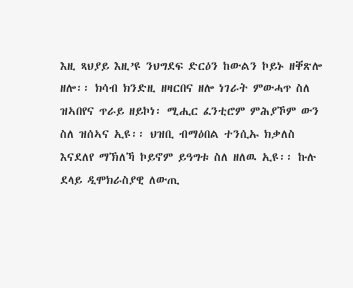እዚ ጻህያይ እዚ’ዩ ንህግደፍ ድርዕን ከውልን ኮይኑ ዘቐጽሎ ዘሎ፡፡ ክሳብ ክንድዚ ዘዛርበና ዘሎ ነገራት ምውሓጥ ስለ ዝኣበየና ጥራይ ዘይኮነ፡ ሚሒር ፈንቲሮም ምሕያኾም ውን ስለ ዝሰኣና ኢዩ፡፡ ህዝቢ ብማዕበል ተንሲኡ ክቃለስ እናደለየ ማኽለኻ ኮይኖም ይዓግቱ ስለ ዘለዉ ኢዩ፡፡ ኩሉ ደላይ ዲሞክራስያዊ ለውጢ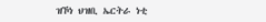ዝኾነ ህዝቢ ኤርትራ ነቲ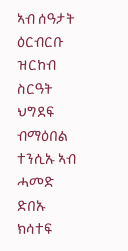ኣብ ሰዓታት ዕርብርቡ ዝርከብ ስርዓት ህግደፍ ብማዕበል ተንሲኡ ኣብ ሓመድ ድበኡ ክሳተፍ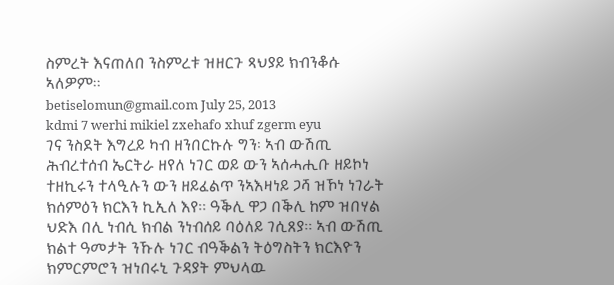ስምረት እናጠለበ ንስምረቱ ዝዘርጉ ጻህያይ ክብንቆሱ ኣለዎም፡፡
betiselomun@gmail.com July 25, 2013
kdmi 7 werhi mikiel zxehafo xhuf zgerm eyu
ገና ንስደት እግረይ ካብ ዘንበርኩሉ ግን፡ ኣብ ውሽጢ ሕብረተሰብ ኤርትራ ዘየለ ነገር ወይ ውን ኣሰሓሒቡ ዘይኮነ ተዘኪሩን ተላዒሉን ውን ዘይፈልጥ ንኣእዛነይ ጋሻ ዝኾነ ነገራት ክሰምዕን ክርእን ኪኢለ እየ፡፡ ዓቕሊ ዋጋ በቕሊ ከም ዝበሃል ህድእ በሊ ነብሲ ክብል ንነብሰይ ባዕለይ ገሲጸያ፡፡ ኣብ ውሽጢ ክልተ ዓመታት ንኹሉ ነገር ብዓቕልን ትዕግስትን ክርእዮን ክምርምሮን ዝነበሩኒ ጉዳያት ምህላዉ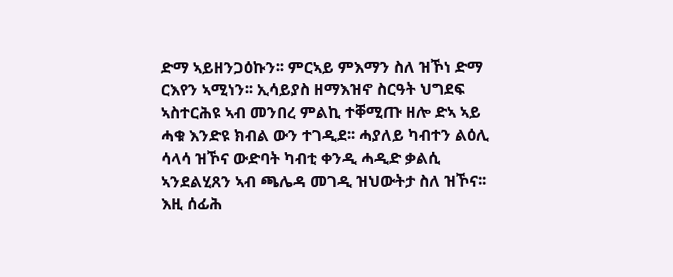ድማ ኣይዘንጋዕኩን፡፡ ምርኣይ ምእማን ስለ ዝኾነ ድማ ርእየን ኣሚነን፡፡ ኢሳይያስ ዘማእዝኖ ስርዓት ህግደፍ ኣስተርሕዩ ኣብ መንበረ ምልኪ ተቐሚጡ ዘሎ ድኣ ኣይ ሓቁ እንድዩ ክብል ውን ተገዲደ፡፡ ሓያለይ ካብተን ልዕሊ ሳላሳ ዝኾና ውድባት ካብቲ ቀንዲ ሓዲድ ቃልሲ ኣንደልሂጸን ኣብ ጫሌዳ መገዲ ዝህውትታ ስለ ዝኾና፡፡ እዚ ሰፊሕ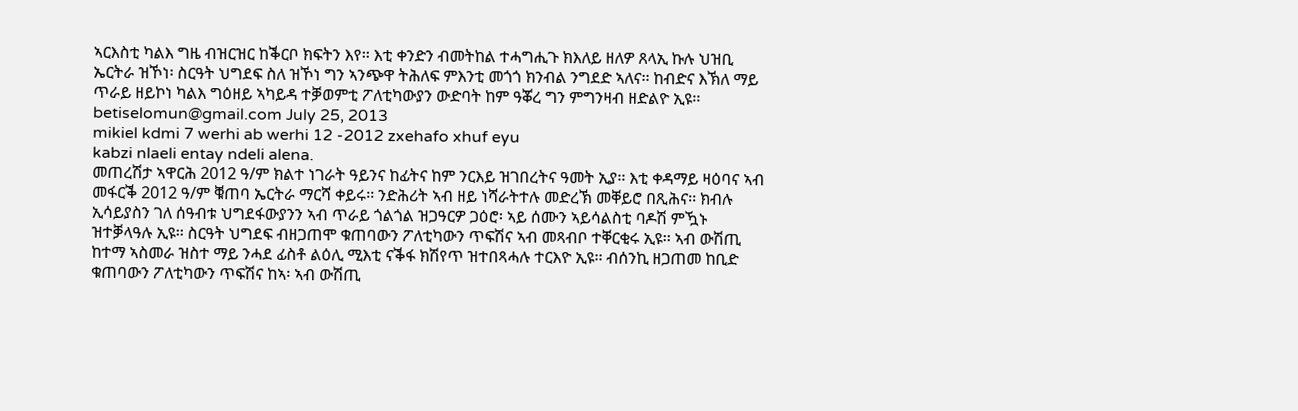ኣርእስቲ ካልእ ግዜ ብዝርዝር ከቕርቦ ክፍትን እየ፡፡ እቲ ቀንድን ብመትከል ተሓግሒጉ ክእለይ ዘለዎ ጸላኢ ኩሉ ህዝቢ ኤርትራ ዝኾነ፡ ስርዓት ህግደፍ ስለ ዝኾነ ግን ኣንጭዋ ትሕለፍ ምእንቲ መጎጎ ክንብል ንግደድ ኣለና፡፡ ከብድና እኽለ ማይ ጥራይ ዘይኮነ ካልእ ግዕዘይ ኣካይዳ ተቓወምቲ ፖለቲካውያን ውድባት ከም ዓቖረ ግን ምግንዛብ ዘድልዮ ኢዩ፡፡
betiselomun@gmail.com July 25, 2013
mikiel kdmi 7 werhi ab werhi 12 -2012 zxehafo xhuf eyu
kabzi nlaeli entay ndeli alena.
መጠረሽታ ኣዋርሕ 2012 ዓ/ም ክልተ ነገራት ዓይንና ከፊትና ከም ንርእይ ዝገበረትና ዓመት ኢያ፡፡ እቲ ቀዳማይ ዛዕባና ኣብ መፋርቕ 2012 ዓ/ም ቑጠባ ኤርትራ ማርሻ ቀይሩ፡፡ ንድሕሪት ኣብ ዘይ ነሻራትተሉ መድረኽ መቐይሮ በጺሕና፡፡ ክብሉ ኢሳይያስን ገለ ሰዓብቱ ህግደፋውያንን ኣብ ጥራይ ጎልጎል ዝጋዓርዎ ጋዕሮ፡ ኣይ ሰሙን ኣይሳልስቲ ባዶሽ ምዃኑ ዝተቓላዓሉ ኢዩ፡፡ ስርዓት ህግደፍ ብዘጋጠሞ ቁጠባውን ፖለቲካውን ጥፍሽና ኣብ መጻብቦ ተቐርቂሩ ኢዩ፡፡ ኣብ ውሽጢ ከተማ ኣስመራ ዝስተ ማይ ንሓደ ፊስቶ ልዕሊ ሚእቲ ናቕፋ ክሽየጥ ዝተበጻሓሉ ተርእዮ ኢዩ፡፡ ብሰንኪ ዘጋጠመ ከቢድ ቁጠባውን ፖለቲካውን ጥፍሽና ከኣ፡ ኣብ ውሽጢ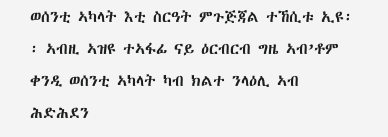ወሰንቲ ኣካላት እቲ ስርዓት ምጉጅጃል ተኸሲቱ ኢዩ፡፡ ኣብዚ ኣዝዩ ተኣፋፊ ናይ ዕርብርብ ግዜ ኣብ’ቶም ቀንዲ ወሰንቲ ኣካላት ካብ ክልተ ንላዕሊ ኣብ ሕድሕደን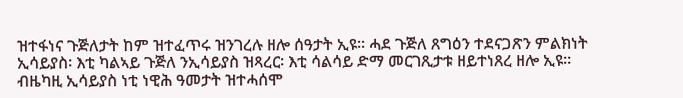ዝተፋነና ጉጅለታት ከም ዝተፈጥሩ ዝንገረሉ ዘሎ ሰዓታት ኢዩ፡፡ ሓደ ጉጅለ ጸግዕን ተደናጋጽን ምልክነት ኢሳይያስ፡ እቲ ካልኣይ ጉጅለ ንኢሳይያስ ዝጻረር፡ እቲ ሳልሳይ ድማ መርገጺታቱ ዘይተነጸረ ዘሎ ኢዩ፡፡ ብዜካዚ ኢሳይያስ ነቲ ነዊሕ ዓመታት ዝተሓሰሞ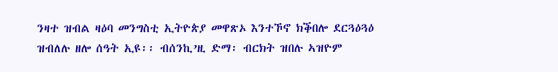ንዛተ ዝብል ዛዕባ መንግስቲ ኢትዮጵያ መዋጽኦ እንተኾኖ ክቕበሎ ደርጓዕጓዕ ዝብለሉ ዘሎ ሰዓት ኢዩ፡፡ ብሰንኪ’ዚ ድማ፡ ብርክት ዝበሉ ኣዝዮም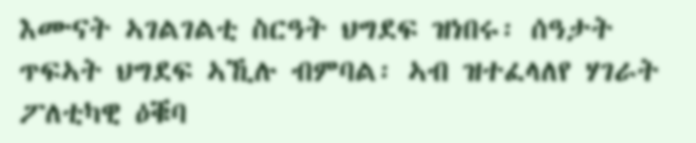እሙናት ኣገልገልቲ ስርዓት ህግደፍ ዝነበሩ፡ ሰዓታት ጥፍኣት ህግደፍ ኣኺሉ ብምባል፡ ኣብ ዝተፈላለየ ሃገራት ፖለቲካዊ ዕቑባ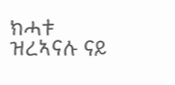ክሓቱ ዝረኣናሉ ናይ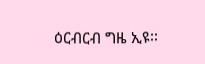ዕርብርብ ግዜ ኢዩ፡፡